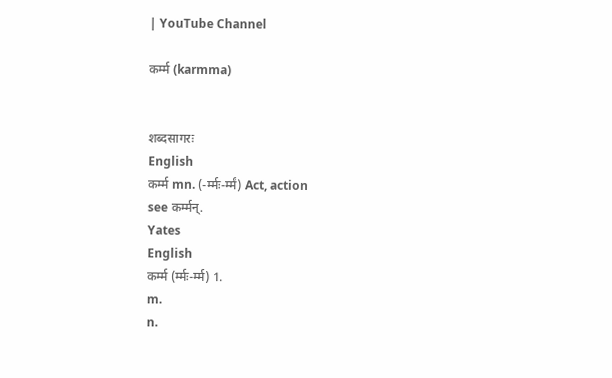| YouTube Channel

कर्म्म (karmma)


शब्दसागरः
English
कर्म्म mn. (-र्म्मः-र्म्मं) Act, action
see कर्म्मन्.
Yates
English
कर्म्म (र्म्मः-र्म्म) 1.
m.
n.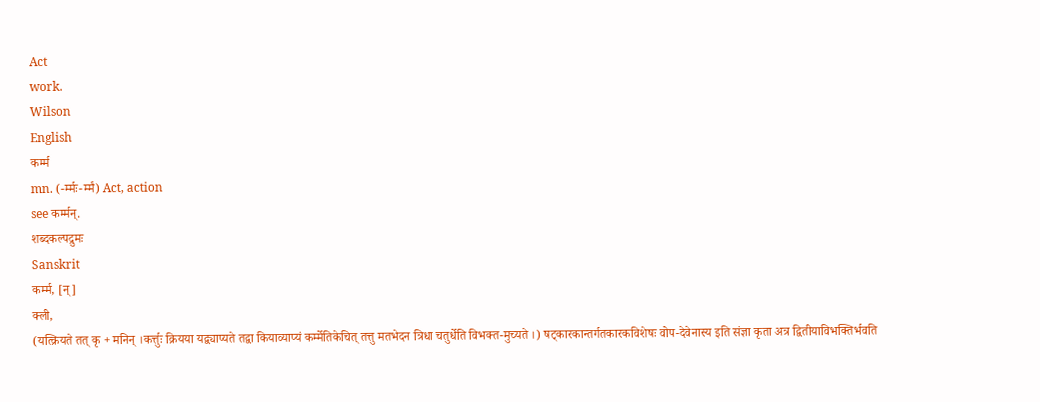Act
work.
Wilson
English
कर्म्म
mn. (-र्म्मः-र्म्मं) Act, action
see कर्म्मन्.
शब्दकल्पद्रुमः
Sanskrit
कर्म्म, [न्]
क्ली,
(यत्क्रियते तत् कृ + मनिन् ।कर्त्तुः क्रियया यद्व्याप्यते तद्वा कियाव्याप्यं कर्म्मेतिकेचित् तत्तु मतभेदन त्रिधा चतुर्धेति विभक्त-मुच्यते ।) षट्कारकान्तर्गतकारकविशेषः वोप-देवेनास्य इति संज्ञा कृता अत्र द्वितीयाविभक्तिर्भवति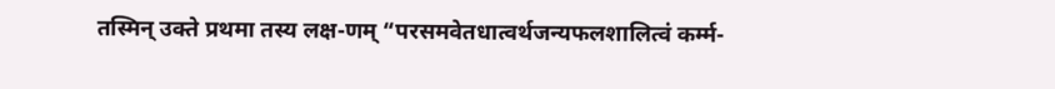तस्मिन् उक्ते प्रथमा तस्य लक्ष-णम् “परसमवेतधात्वर्थजन्यफलशालित्वं कर्म्म-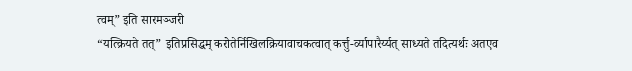त्वम्” इति सारमञ्जरी
“यत्क्रियते तत्” इतिप्रसिद्धम् करोतेर्निखिलक्रियावाचकत्वात् कर्त्तु-र्व्यापारैर्य्यत् साध्यते तदित्यर्थः अतएव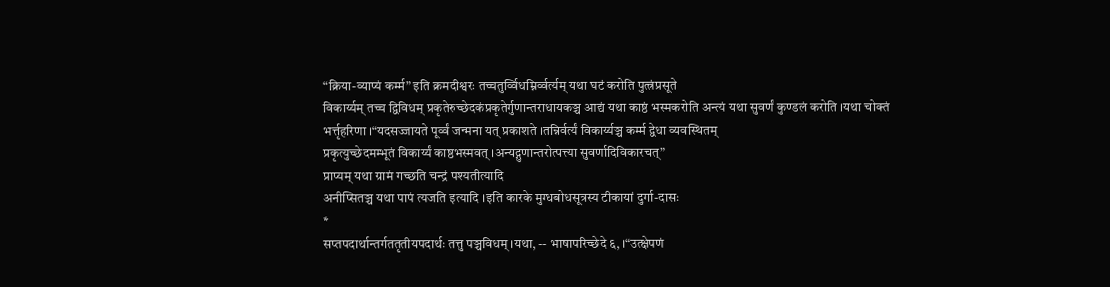“क्रिया-व्याप्यं कर्म्म” इति क्रमदीश्वरः तच्चतुर्व्विधम्निर्व्वर्त्यम् यथा घटं करोति पुत्त्रंप्रसूते
विकार्य्यम् तच्च द्विविधम् प्रकृतेरुच्छेदकंप्रकृतेर्गुणान्तराधायकञ्च आद्यं यथा काष्ठं भस्मकरोति अन्त्यं यथा सुवर्णं कुण्डलं करोति ।यथा चोक्तं भर्त्तृहरिणा ।“यदसज्जायते पूर्व्वं जन्मना यत् प्रकाशते ।तन्निर्वर्त्यं विकार्य्यञ्च कर्म्म द्वेधा व्यवस्थितम्
प्रकृत्युच्छेदमम्भूतं विकार्य्यं काष्ठभस्मवत् ।अन्यद्गुणान्तरोत्पत्त्या सुवर्णादिविकारचत्”
प्राप्यम् यथा ग्रामं गच्छति चन्द्रं पश्यतीत्यादि
अनीप्सितञ्च यथा पापं त्यजति इत्यादि ।इति कारके मुग्धबोधसूत्रस्य टीकायां दुर्गा-दासः
*
सप्तपदार्थान्तर्गततृतीयपदार्थः तत्तु पञ्चविधम् ।यथा, -- भाषापरिच्छेदे ६, ।“उत्क्षेपणं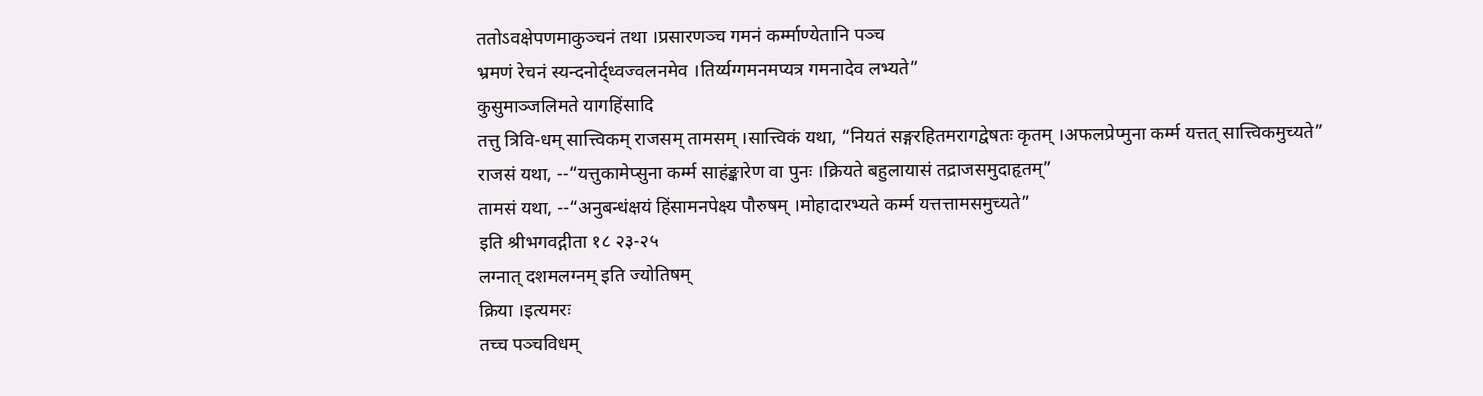ततोऽवक्षेपणमाकुञ्चनं तथा ।प्रसारणञ्च गमनं कर्म्माण्येतानि पञ्च
भ्रमणं रेचनं स्यन्दनोर्द्ध्वज्वलनमेव ।तिर्य्यग्गमनमप्यत्र गमनादेव लभ्यते”
कुसुमाञ्जलिमते यागहिंसादि
तत्तु त्रिवि-धम् सात्त्विकम् राजसम् तामसम् ।सात्त्विकं यथा, “नियतं सङ्गरहितमरागद्वेषतः कृतम् ।अफलप्रेप्मुना कर्म्म यत्तत् सात्त्विकमुच्यते”
राजसं यथा, --“यत्तुकामेप्सुना कर्म्म साहंङ्कारेण वा पुनः ।क्रियते बहुलायासं तद्राजसमुदाहृतम्”
तामसं यथा, --“अनुबन्धंक्षयं हिंसामनपेक्ष्य पौरुषम् ।मोहादारभ्यते कर्म्म यत्तत्तामसमुच्यते”
इति श्रीभगवद्गीता १८ २३-२५
लग्नात् दशमलग्नम् इति ज्योतिषम्
क्रिया ।इत्यमरः
तच्च पञ्चविधम्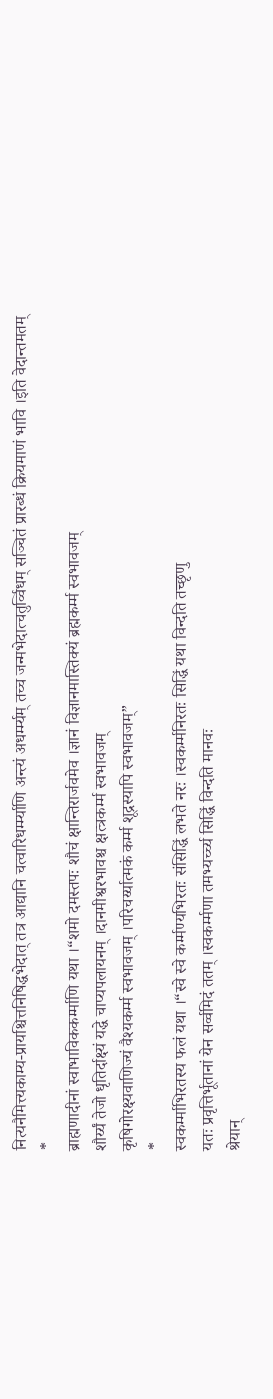नित्यनैमित्त्यकाम्य-प्रायश्चित्तनिषिद्धभेदात् तत्र आद्यानि चत्वारिधर्म्म्याणि अन्त्यं अधर्म्म्यम् तच्च जन्मभेदात्चतुर्व्विधम् सञ्चितं प्रारब्धं क्रियमाणं भावि ।इति वेदान्तमतम्
*
ब्राह्मणादीनां स्वाभाविककर्म्माणि यथा ।“शमो दमस्तपः शौचं क्षान्तिरार्जवमेव ।ज्ञानं विज्ञानमास्तिक्यं ब्रह्मकर्म्म स्वभावजम्
शौर्य्यं तेजो धृतिर्दाक्ष्यं यद्धे चाप्यपलायनम् ।दानमीश्वरभावश्च क्षत्त्रकर्म्म स्वभावजम्
कृषिगोरक्ष्यवाणिज्यं वैश्यकर्म्म स्वभावजम् ।परिचर्य्यात्मकं कर्म्म शूद्रस्यापि स्वभावजम्”
*
स्वकर्म्माभिरतस्य फलं यथा ।“स्वे स्वे कर्म्मण्यभिरतः संसिद्धिं लभते नरः ।स्वकर्म्मनिरतः सिद्धिं यथा विन्दति तच्छृणु
यतः प्रवृत्तिर्भूतानां येन सर्व्वमिदं ततम् ।स्वकर्म्मणा तमभ्यर्च्च्य सिद्धिं विन्दति मानवः
श्रेयान्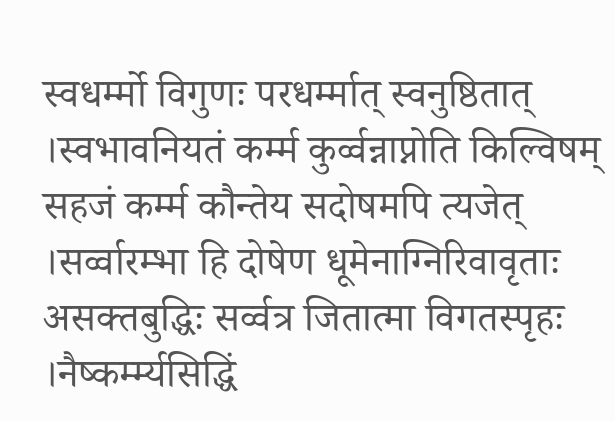स्वधर्म्मो विगुणः परधर्म्मात् स्वनुष्ठितात् ।स्वभावनियतं कर्म्म कुर्व्वन्नाप्नोति किल्विषम्
सहजं कर्म्म कौन्तेय सदोषमपि त्यजेत् ।सर्व्वारम्भा हि दोषेण धूमेनाग्निरिवावृताः
असक्तबुद्धिः सर्व्वत्र जितात्मा विगतस्पृहः ।नैष्कर्म्म्यसिद्धिं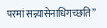परमां सन्न्यासेनाधिगच्छति”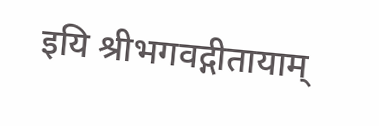इयि श्रीभगवद्गीतायाम्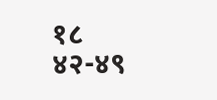१८ ४२-४९